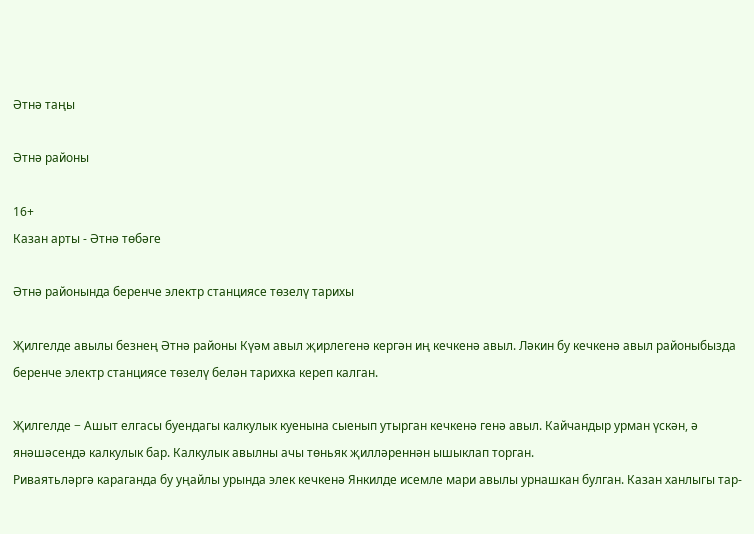Әтнә таңы

Әтнә районы

16+
Казан арты - Әтнә төбәге

Әтнә районында беренче электр станциясе төзелү тарихы

Җилгелде авылы безнең Әтнә районы Күәм авыл җирлегенә кергән иң кечкенә авыл. Ләкин бу кечкенә авыл районыбызда беренче электр станциясе төзелү белән тарихка кереп калган.

Җилгелде − Ашыт елгасы буендагы калкулык куенына сыенып утырган кечкенә генә авыл. Кайчандыр урман үскән, ә янәшәсендә калкулык бар. Калкулык авылны ачы төньяк җилләреннән ышыклап торган.
Риваятьләргә караганда бу уңайлы урында элек кечкенә Янкилде исемле мари авылы урнашкан булган. Казан ханлыгы тар-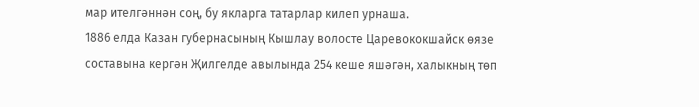мар ителгәннән соң, бу якларга татарлар килеп урнаша.
1886 елда Казан губернасының Кышлау волосте Царевококшайск өязе составына кергән Җилгелде авылында 254 кеше яшәгән, халыкның төп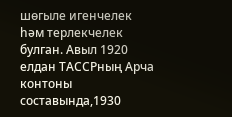шөгыле игенчелек һәм терлекчелек булган. Авыл 1920 елдан ТАССРның Арча контоны составында,1930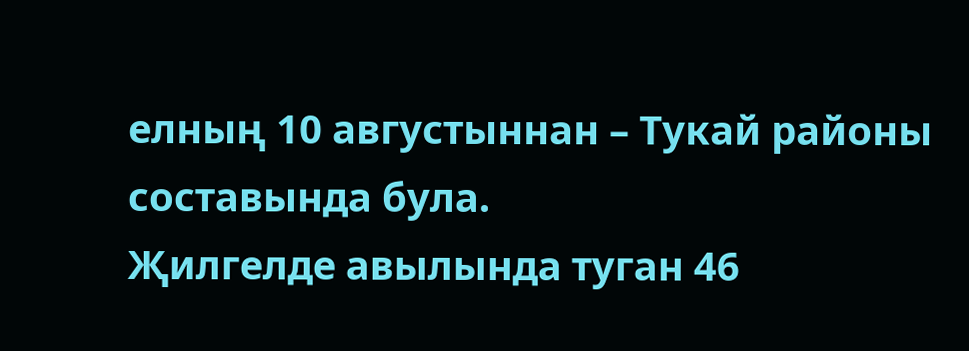елның 10 августыннан – Тукай районы составында була.
Җилгелде авылында туган 46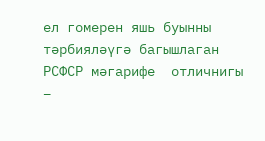ел гомерен яшь буынны тәрбияләүгә багышлаган РСФСР мәгарифе  отличнигы −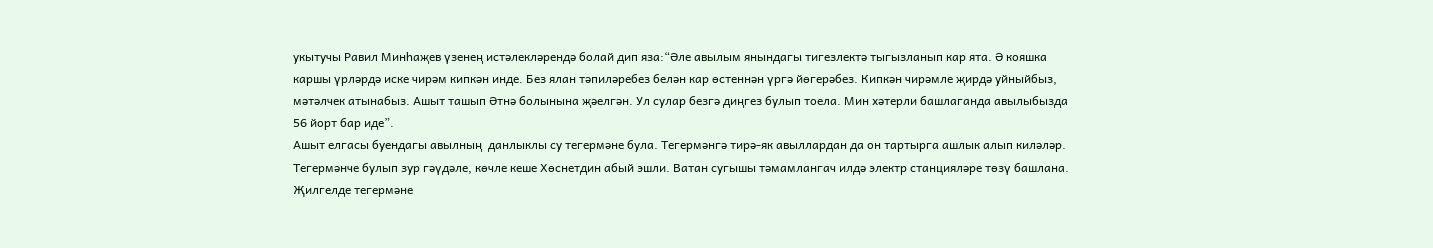укытучы Равил Минһаҗев үзенең истәлекләрендә болай дип яза:“Әле авылым янындагы тигезлектә тыгызланып кар ята. Ә кояшка каршы үрләрдә иске чирәм кипкән инде. Без ялан тәпиләребез белән кар өстеннән үргә йөгерәбез. Кипкән чирәмле җирдә уйныйбыз, мәтәлчек атынабыз. Ашыт ташып Әтнә болынына җәелгән. Ул сулар безгә диңгез булып тоела. Мин хәтерли башлаганда авылыбызда 56 йорт бар иде”.
Ашыт елгасы буендагы авылның  данлыклы су тегермәне була. Тегермәнгә тирә-як авыллардан да он тартырга ашлык алып киләләр. Тегермәнче булып зур гәүдәле, көчле кеше Хөснетдин абый эшли. Ватан сугышы тәмамлангач илдә электр станцияләре төзү башлана. Җилгелде тегермәне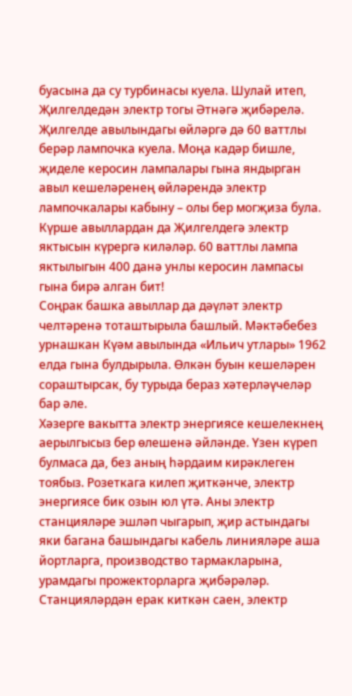буасына да су турбинасы куела. Шулай итеп, Җилгелдедән электр тогы Әтнәгә җибәрелә. Җилгелде авылындагы өйләргә дә 60 ваттлы берәр лампочка куела. Моңа кадәр бишле, җиделе керосин лампалары гына яндырган авыл кешеләренең өйләрендә электр лампочкалары кабыну – олы бер могҗиза була. Күрше авыллардан да Җилгелдегә электр яктысын күрергә киләләр. 60 ваттлы лампа яктылыгын 400 данә унлы керосин лампасы гына бирә алган бит!
Соңрак башка авыллар да дәүләт электр челтәренә тоташтырыла башлый. Мәктәбебез урнашкан Күәм авылында «Ильич утлары» 1962 елда гына булдырыла. Өлкән буын кешеләрен сораштырсак, бу турыда бераз хәтерләүчеләр бар әле.
Хәзерге вакытта электр энергиясе кешелекнең аерылгысыз бер өлешенә әйләнде. Үзен күреп булмаса да, без аның һәрдаим кирәклеген тоябыз. Розеткага килеп җиткәнче, электр энергиясе бик озын юл үтә. Аны электр станцияләре эшләп чыгарып, җир астындагы яки багана башындагы кабель линияләре аша йортларга, производство тармакларына, урамдагы прожекторларга җибәрәләр. Станцияләрдән ерак киткән саен, электр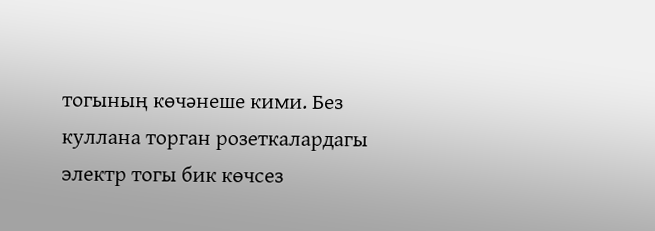тогының көчәнеше кими. Без куллана торган розеткалардагы электр тогы бик көчсез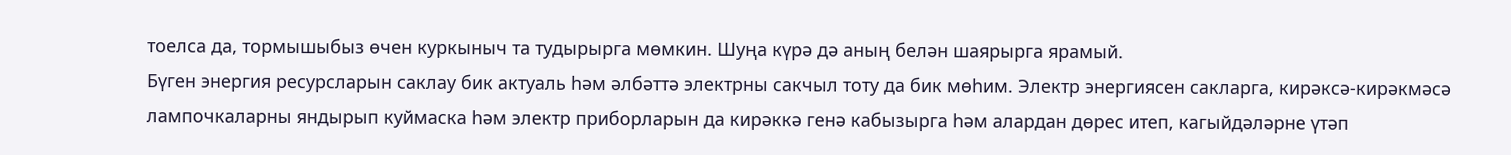тоелса да, тормышыбыз өчен куркыныч та тудырырга мөмкин. Шуңа күрә дә аның белән шаярырга ярамый.
Бүген энергия ресурсларын саклау бик актуаль һәм әлбәттә электрны сакчыл тоту да бик мөһим. Электр энергиясен сакларга, кирәксә-кирәкмәсә лампочкаларны яндырып куймаска һәм электр приборларын да кирәккә генә кабызырга һәм алардан дөрес итеп, кагыйдәләрне үтәп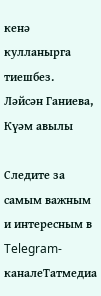кенә кулланырга тиешбез.
Ләйсән Ганиева,   Күәм авылы

Следите за самым важным и интересным в Telegram-каналеТатмедиа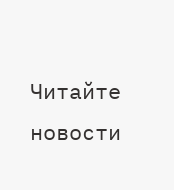Читайте новости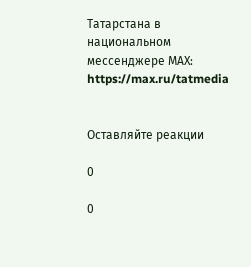Татарстана в национальном мессенджере MАХ: https://max.ru/tatmedia


Оставляйте реакции

0

0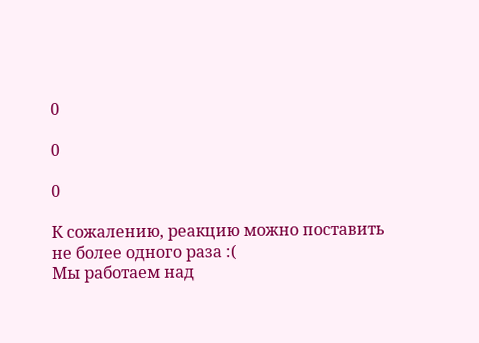0

0

0

К сожалению, реакцию можно поставить не более одного раза :(
Мы работаем над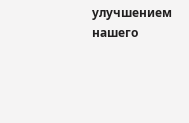улучшением нашего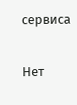сервиса

Нет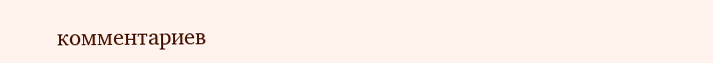комментариев